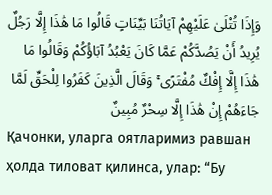وَإِذَا تُتْلَىٰ عَلَيْهِمْ آيَاتُنَا بَيِّنَاتٍ قَالُوا مَا هَٰذَا إِلَّا رَجُلٌ يُرِيدُ أَنْ يَصُدَّكُمْ عَمَّا كَانَ يَعْبُدُ آبَاؤُكُمْ وَقَالُوا مَا هَٰذَا إِلَّا إِفْكٌ مُفْتَرًى ۚ وَقَالَ الَّذِينَ كَفَرُوا لِلْحَقِّ لَمَّا جَاءَهُمْ إِنْ هَٰذَا إِلَّا سِحْرٌ مُبِينٌ
Қачонки, уларга оятларимиз равшан ҳолда тиловат қилинса, улар: “Бу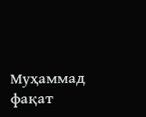Муҳаммад фақат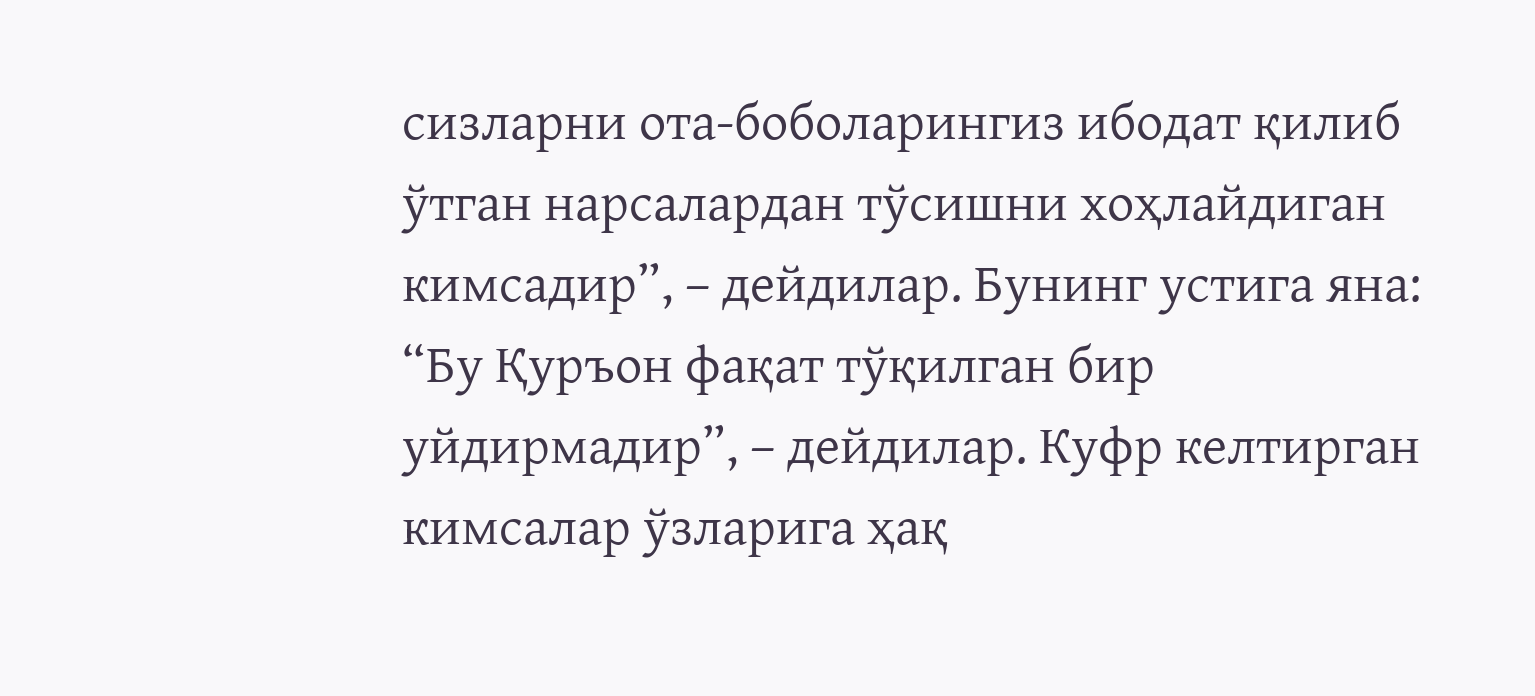сизларни ота-боболарингиз ибодат қилиб ўтган нарсалардан тўсишни хоҳлайдиган кимсадир”, – дейдилар. Бунинг устига яна: “Бу Қуръон фақат тўқилган бир уйдирмадир”, – дейдилар. Куфр келтирган кимсалар ўзларига ҳақ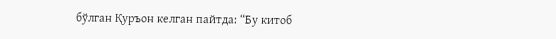бўлган Қуръон келган пайтда: “Бу китоб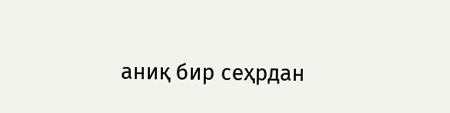аниқ бир сеҳрдан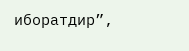иборатдир”,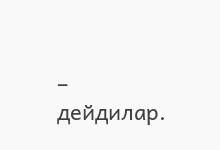– дейдилар.